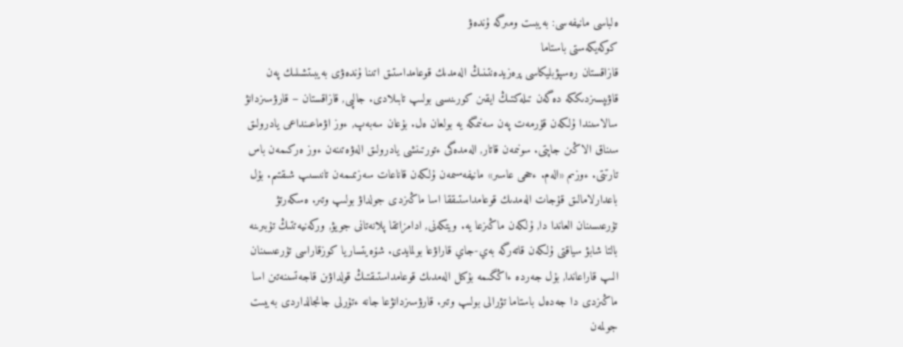ەلباسى مانيفەسى: بەيبىت ومىرگە ۇندەۋ
كوكەيكەستى باستاما
قازاقستان رەسپۋبليكاسى پرەزيدەنتىنىڭ الەمدىك قوعامداستىق اتىنا ۇندەۋى بەيبىتشىلىك پەن قاۋىپسىزدىككە دەگەن تىلەكتىڭ ايقىن كورىنىسى بولىپ تابىلادى. جالپى, قازاقستان – قارۋسىزدانۋ سالاسىندا ۇلكەن قۇرمەت پەن سەنىمگە يە بولعان ەل. بۇعان سەبەپ, ءوز اۋماعىنداعى يادرولىق سىناق الاڭىن جاپتى. سونىمەن قاتار, الەمدەگى ءتورتىنشى يادرولىق الەۋەتىنەن ءوز ەركىمەن باس تارتتى. ءوزىم «الەم. ءححى عاسىر» مانيفەسىمەن ۇلكەن قاناعات سەزىمىمەن تانىسىپ شىقتىم. بۇل باعدارلامالىق قۇجات الەمدىك قوعامداستىققا اسا ماڭىزدى جولداۋ بولىپ وتىر. ەسكەرتۋ تۇرعىسىنان العاندا دا, ۇلكەن ماڭىزعا يە. ويتكەنى, ادامزاتقا پلانەتانى جويۋ, وركەنيەتتىڭ تۇبىرىنە بالتا شابۋ سياقتى ۇلكەن قاتەرگە بەي-جاي قاراۋعا بولمايدى. شۆەيتساريا كوزقاراسى تۇرعىسىنان الىپ قاراعاندا, بۇل جەردە ءاڭگىمە بۇكىل الەمدىك قوعامداستىقتىڭ قولداۋىن قاجەتسىنەتىن اسا ماڭىزدى دا جەدەل باستاما تۋرالى بولىپ وتىر. قارۋسىزدانۋعا جانە ءتۇرلى جانجالداردى بەيبىت جولمەن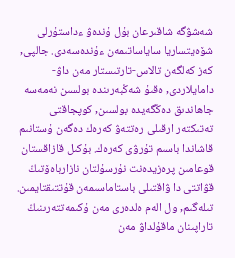شەشۋگە شاقىرعان بۇل ۇندەۋ ءداستۇرلى شۆەيتساريا ساياساتىمەن ءۇندەسەدى. جالپى, كەز كەلگەن تالاس-تارتىستار مەن داۋ-دامايلاردى, ەقىۇ شەڭبەرىندە بولسىن نەمەسە جاھاندىق دەڭگەيدە بولسىن, كوپجاقتى تەتىكتەر ارقىلى رەتتەۋ كەرەك دەگەن ۇستانىم قاشاندا باسىم تۇرۋى كەرەك. بۇكىل قازاقستان قوعامىن پرەزيدەنت نۇرسۇلتان نازارباەۆتىڭ قۋاتتى دا ۋاقتىلى باستاماسىمەن قۇتتىقتايمىن. تىلەگىم, ول الەم ەلدەرى مەن ۇكىمەتتەرىنىڭ تاراپىنان ماقۇلداۋ مەن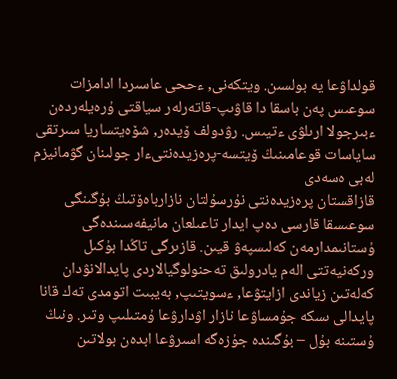قولداۋعا يە بولسىن. ويتكەنى, ءححى عاسىردا ادامزات سوعىس پەن باسقا دا قاۋىپ-قاتەرلەر سياقتى ۇرەيلەردەن ءبىرجولا ارىلۋى ءتيىس. رۋدولف ۆيدەر, شۆەيتساريا سىرتقى ساياسات قوعامىنىڭ ۆيتسە-پرەزيدەنتىءار جولىنان گۋمانيزم لەبى ەسەدى
قازاقستان پرەزيدەنتى نۇرسۇلتان نازارباەۆتىڭ بۇگىنگى سوعىسقا قارسى دەپ ايدار تاعىلعان مانيفەسىندەگى ۇستانىمدارمەن كەلىسپەۋ قيىن. قازىرگى تاڭدا بۇكىل وركەنيەتتى الەم يادرولىق تەحنولوگيالاردى پايدالانۋدان كەلەتىن زياندى ازايتۋعا, ءسويتىپ, بەيبىت اتومدى تەك قانا پايدالى ىسكە جۇمساۋعا نازار اۋدارۋعا ۇمتىلىپ وتىر. ونىڭ ۇستىنە بۇل – بۇگىندە جۇزەگە اسىرۋعا ابدەن بولاتىن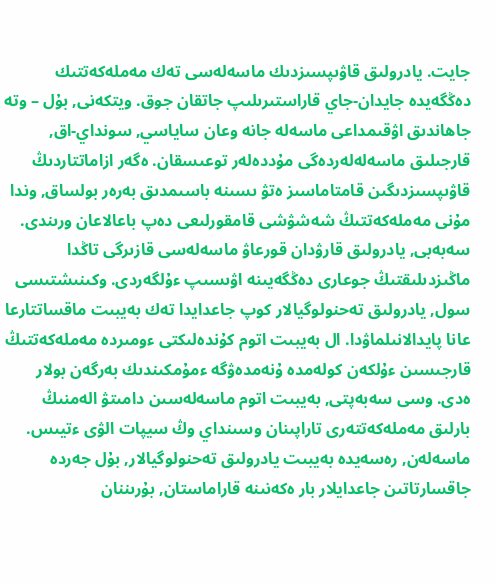جايت. يادرولىق قاۋىپسىزدىك ماسەلەسى تەك مەملەكەتتىك دەڭگەيدە جايدان-جاي قاراستىرىلىپ جاتقان جوق. ويتكەنى, بۇل – وتە جاھاندىق اۋقىمداعى ماسەلە جانە وعان ساياسي, سونداي-اق, قارجىلىق ماسەلەلەردەگى مۇددەلەر توعىسقان. ەگەر ازاماتتاردىڭ قاۋىپسىزدىگىن قامتاماسىز ەتۋ ىسىنە باسىمدىق بەرەر بولساق, وندا مۇنى مەملەكەتتىڭ شەشۋشى قامقورلىعى دەپ باعالاعان ورىندى. سەبەبى, يادرولىق قارۋدان قورعاۋ ماسەلەسى قازىرگى تاڭدا ماڭىزدىلىقتىڭ جوعارى دەڭگەيىنە اۋىسىپ ءۇلگەردى. وكىنىشتىسى سول, يادرولىق تەحنولوگيالار كوپ جاعدايدا تەك بەيبىت ماقساتتارعا عانا پايدالانىلماۋدا. ال بەيبىت اتوم كۇندەلىكتى ءومىردە مەملەكەتتىڭ قارجىسىن ءۇلكەن كولەمدە ۇنەمدەۋگە ءمۇمكىندىك بەرگەن بولار ەدى. وسى سەبەپتى, بەيبىت اتوم ماسەلەسىن دامىتۋ الەمنىڭ بارلىق مەملەكەتتەرى تاراپىنان وسىنداي وڭ سيپات الۋى ءتيىس. ماسەلەن, رەسەيدە بەيبىت يادرولىق تەحنولوگيالار, بۇل جەردە جاقسارتاتىن جاعدايلار بار ەكەنىنە قاراماستان, بۇرىننان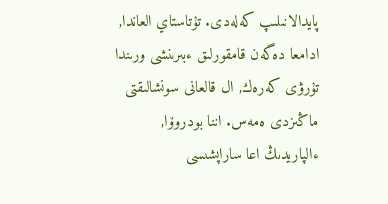پايدالانىلىپ كەلەدى. تۇتاستاي العاندا, ادامعا دەگەن قامقورلىق ءبىرىنشى ورىندا تۇرۋى كەرەك, ال قالعانى سونشالىقتى ماڭىزدى ەمەس. اننا بودروۆا, ءالپاريدىڭ اعا ساراپشىسى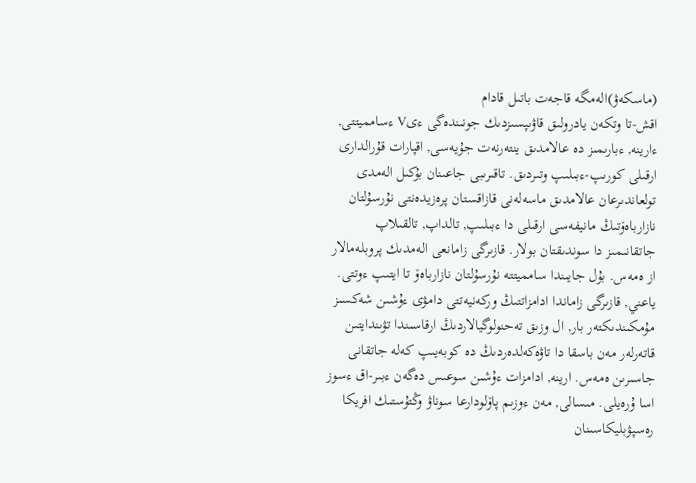(ماسكەۋ)الەمگە قاجەت باتىل قادام
اقش-تا وتكەن يادرولىق قاۋىپسىزدىك جونىندەگى ءىV ءسامميتتى, ءارينە, ءبارىمىز دە عالامدىق ينتەرنەت جۇيەسى, اقپارات قۇرالدارى ارقىلى كورىپ-ءبىلىپ وتىردىق. تاقىرىبى جاعىنان بۇكىل الەمدى تولعاندىرعان عالامدىق ماسەلەنى قازاقستان پرەزيدەنتى نۇرسۇلتان نازارباەۆتىڭ مانيفەسى ارقىلى دا ءبىلىپ, تالداپ, تالقىلاپ جاتقانىمىز دا سوندىقتان بولار. قازىرگى زامانعى الەمدىك پروبلەمالار از ەمەس. بۇل جايىندا سامميتتە نۇرسۇلتان نازارباەۆ تا ايتىپ ءوتتى. ياعني, قازىرگى زاماندا ادامزاتتىڭ وركەنيەتتى دامۋى ءۇشىن شەكسىز مۇمكىندىكتەر بار, ال وزىق تەحنولوگيالاردىڭ ارقاسىندا تۋىندايتىن قاتەرلەر مەن باسقا دا تاۋەكەلدەردىڭ دە كوبەيىپ كەلە جاتقانى جاسىرىن ەمەس. ارينە, ادامزات ءۇشىن سوعىس دەگەن ءبىر-اق ءسوز اسا ۇرەيلى. مىسالى, مەن ءوزىم پاۆلودارعا سوناۋ وڭتۇستىك افريكا رەسپۋبليكاسىنان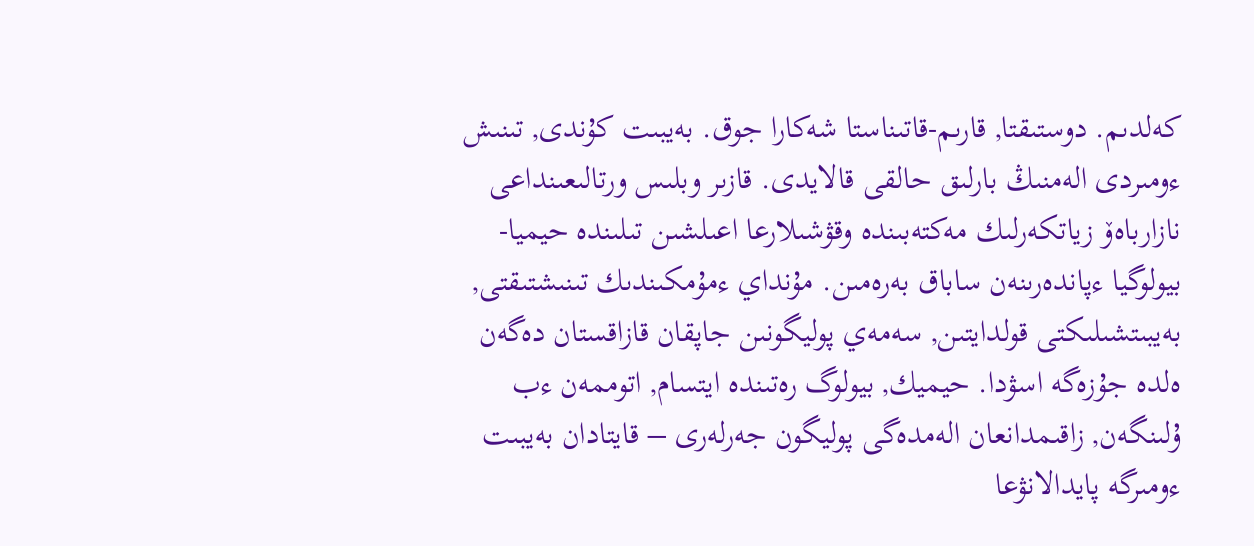كەلدىم. دوستىقتا, قارىم-قاتىناستا شەكارا جوق. بەيبىت كۇندى, تىنىش ءومىردى الەمنىڭ بارلىق حالقى قالايدى. قازىر وبلىس ورتالىعىنداعى نازارباەۆ زياتكەرلىك مەكتەبىندە وقۋشىلارعا اعىلشىن تىلىندە حيميا-بيولوگيا ءپاندەرىنەن ساباق بەرەمىن. مۇنداي ءمۇمكىندىك تىنىشتىقتى, بەيبىتشىلىكتى قولدايتىن, سەمەي پوليگونىن جاپقان قازاقستان دەگەن ەلدە جۇزەگە اسۋدا. حيميك, بيولوگ رەتىندە ايتسام, اتوممەن ءب ۇلىنگەن, زاقىمدانعان الەمدەگى پوليگون جەرلەرى – قايتادان بەيبىت ءومىرگە پايدالانۋعا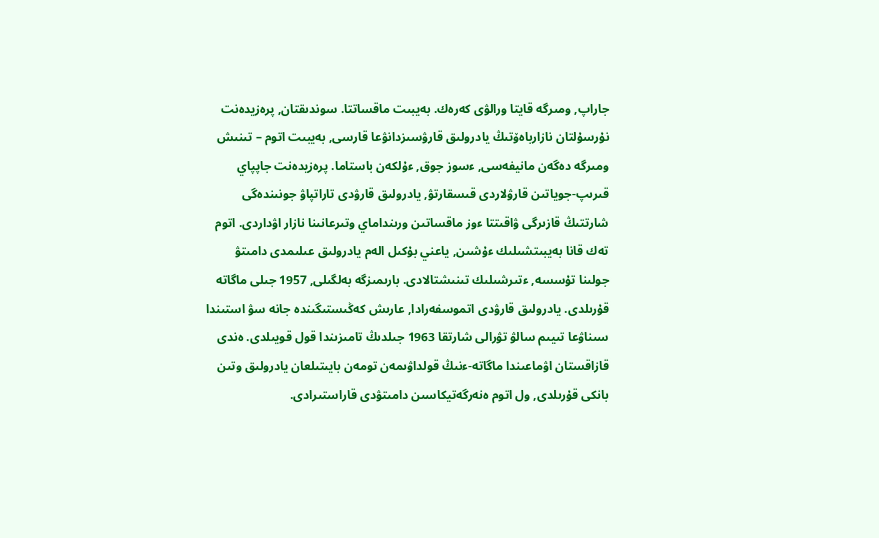جاراپ, ومىرگە قايتا ورالۋى كەرەك. بەيبىت ماقساتتا. سوندىقتان, پرەزيدەنت نۇرسۇلتان نازارباەۆتىڭ يادرولىق قارۋسىزدانۋعا قارسى, بەيبىت اتوم – تىنىش ومىرگە دەگەن مانيفەسى, ءسوز جوق, ءۇلكەن باستاما. پرەزيدەنت جاپپاي قىرىپ-جوياتىن قارۋلاردى قىسقارتۋ, يادرولىق قارۋدى تاراتپاۋ جونىندەگى شارتتىڭ قازىرگى ۋاقىتتا ءوز ماقساتىن ورىنداماي وتىرعانىنا نازار اۋداردى. اتوم تەك قانا بەيبىتشىلىك ءۇشىن, ياعني بۇكىل الەم يادرولىق عىلىمدى دامىتۋ جولىنا تۇسسە, ءتىرشىلىك تىنىشتالادى. بارىمىزگە بەلگىلى, 1957 جىلى ماگاتە قۇرىلدى. يادرولىق قارۋدى اتموسفەرادا, عارىش كەڭىستىگىندە جانە سۋ استىندا سىناۋعا تىيىم سالۋ تۋرالى شارتقا 1963 جىلدىڭ تامىزىندا قول قويىلدى. ەندى قازاقستان اۋماعىندا ماگاتە-ءنىڭ قولداۋىمەن تومەن بايىتىلعان يادرولىق وتىن بانكى قۇرىلدى, ول اتوم ەنەرگەتيكاسىن دامىتۋدى قاراستىرادى.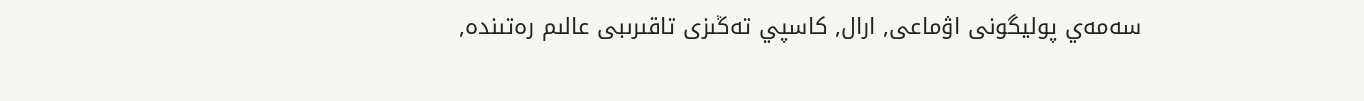سەمەي پوليگونى اۋماعى, ارال, كاسپي تەڭىزى تاقىرىبى عالىم رەتىندە,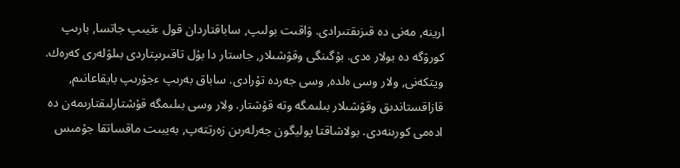ارينە, مەنى دە قىزىقتىرادى. ۋاقىت بولىپ, ساباقتاردان قول ءتيىپ جاتسا, بارىپ كورۋگە دە بولار ەدى. بۇگىنگى وقۋشىلار, جاستار دا بۇل تاقىرىپتاردى بىلۋلەرى كەرەك. ويتكەنى, ولار وسى ەلدە, وسى جەردە تۇرادى. ساباق بەرىپ ءجۇرىپ بايقاعانىم, قازاقستاندىق وقۋشىلار بىلىمگە وتە قۇشتار. ولار وسى بىلىمگە قۇشتارلىقتارىمەن دە ادەمى كورىنەدى. بولاشاقتا پوليگون جەرلەرىن زەرتتەپ, بەيبىت ماقساتقا جۇمىس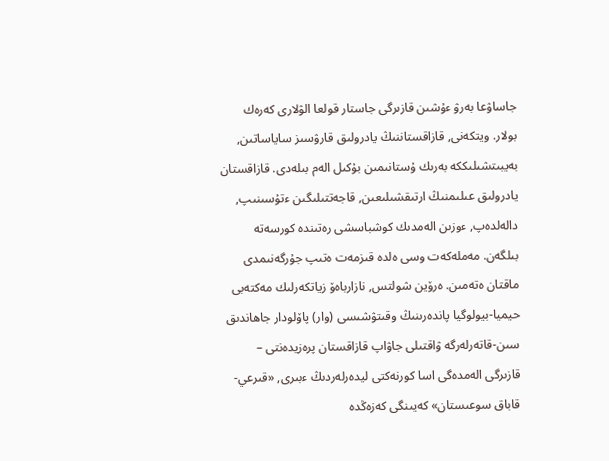جاساۋعا بەرۋ ءۇشىن قازىرگى جاستار قولعا الۋلارى كەرەك بولار. ويتكەنى, قازاقستاننىڭ يادرولىق قارۋسىز ساياساتىن, بەيبىتشىلىككە بەرىك ۇستانىمىن بۇكىل الەم بىلەدى. قازاقستان يادرولىق عىلىمنىڭ ارتىقشىلىعىن, قاجەتتىلىگىن ءتۇسىنىپ, دالەلدەپ, ءوزىن الەمدىك كوشباسشى رەتىندە كورسەتە بىلگەن. مەملەكەت وسى ەلدە قىزمەت ەتىپ جۇرگەنىمدى ماقتان ەتەمىن. ەرۆين شولتس, نازارباەۆ زياتكەرلىك مەكتەبى حيميا-بيولوگيا پاندەرىنىڭ وقىتۋشىسى (وار) پاۆلودار جاھاندىق سىن-قاتەرلەرگە ۋاقتىلى جاۋاپ قازاقستان پرەزيدەنتى – قازىرگى الەمدەگى اسا كورنەكتى ليدەرلەردىڭ ءبىرى, «قىرعي-قاباق سوعىستان» كەيىنگى كەزەڭدە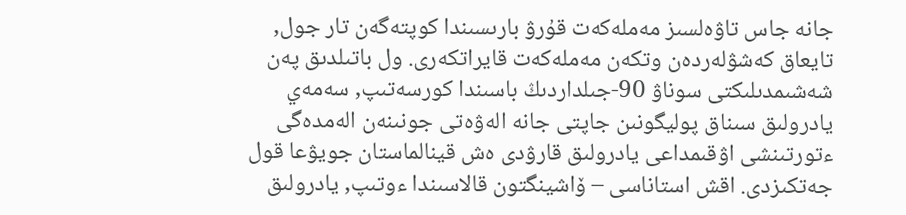جانە جاس تاۋەلسىز مەملەكەت قۇرۋ بارىسىندا كوپتەگەن تار جول, تايعاق كەشۋلەردەن وتكەن مەملەكەت قايراتكەرى. ول باتىلدىق پەن شەشىمدىلىكتى سوناۋ 90-جىلداردىڭ باسىندا كورسەتىپ, سەمەي يادرولىق سىناق پوليگونىن جاپتى جانە الەۋەتى جونىنەن الەمدەگى ءتورتىنشى اۋقىمداعى يادرولىق قارۋدى ەش قينالماستان جويۋعا قول جەتكىزدى. اقش استاناسى – ۆاشينگتون قالاسىندا ءوتىپ, يادرولىق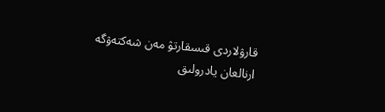قارۋلاردى قىسقارتۋ مەن شەكتەۋگە ارنالعان يادرولىق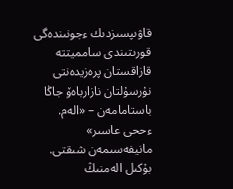قاۋىپسىزدىك ءجونىندەگى قورىتىندى سامميتتە قازاقستان پرەزيدەنتى نۇرسۇلتان نازارباەۆ جاڭا باستامامەن – «الەم. ءححى عاسىر» مانيفەسىمەن شىقتى. بۇكىل الەمنىڭ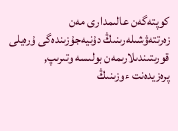كوپتەگەن عالىمدارى مەن زەرتتەۋشىلەرىنىڭ دۇنيەجۇزىندەگى ۇرەيلى قورىتىندىلارىمەن بولىسە وتىرىپ, پرەزيدەنت ءوزىنىڭ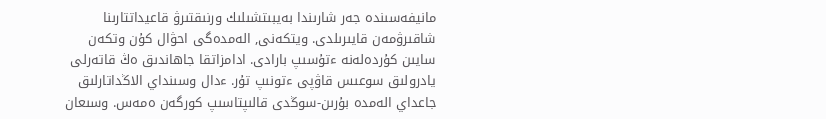مانيفەسىندە جەر شارىندا بەيبىتشىلىك ورنىقتىرۋ قاعيداتتارىنا شاقىرۋمەن قايىرىلدى. ويتكەنى, الەمدەگى احۋال كۇن وتكەن سايىن كۇردەلەنە ءتۇسىپ بارادى. ادامزاتقا جاھاندىق ەڭ قاتەرلى يادرولىق سوعىس قاۋپى ءتونىپ تۇر. ءدال وسىنداي الاڭداتارلىق جاعداي الەمدە بۇرىن-سوڭدى قالىپتاسىپ كورگەن ەمەس. وسىعان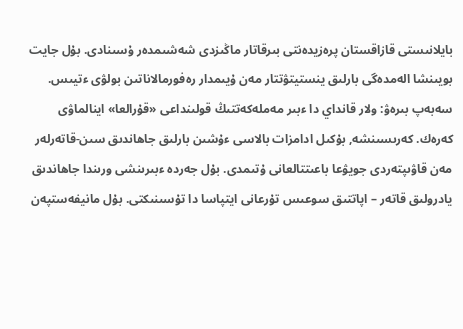بايلانىستى قازاقستان پرەزيدەنتى بىرقاتار ماڭىزدى شەشىمدەر ۇسىنادى. بۇل جايت بويىنشا الەمدەگى بارلىق ينستيتۋتتار مەن ۇيىمدار رەفورمالاناتىن بولۋى ءتيىس. سەبەپ بىرەۋ: ولار قانداي دا ءبىر مەملەكەتتىڭ قولىنداعى «قۇرالعا» اينالماۋى كەرەك. كەرىسىنشە, بۇكىل ادامزات بالاسى ءۇشىن بارلىق جاھاندىق سىن-قاتەرلەر مەن قاۋىپتەردى جويۋعا باعىتتالعانى ۇتىمدى. بۇل جەردە ءبىرىنشى ورىندا جاھاندىق يادرولىق قاتەر – اپاتتىق سوعىس تۇرعانى ايتپاسا دا تۇسىنىكتى. بۇل مانيفەستپەن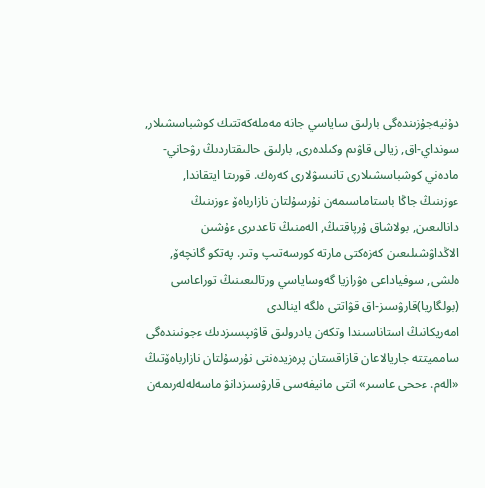دۇنيەجۇزىندەگى بارلىق ساياسي جانە مەملەكەتتىك كوشباسشىلار, سونداي-اق, زيالى قاۋىم وكىلدەرى, بارلىق حالىقتاردىڭ رۋحاني-مادەني كوشباسشىلارى تانىسۋلارى كەرەك. قورىتا ايتقاندا, ءوزىنىڭ جاڭا باستاماسىمەن نۇرسۇلتان نازارباەۆ ءوزىنىڭ دانالىعىن, بولاشاق ۇرپاقتىڭ, الەمنىڭ تاعدىرى ءۇشىن الاڭداۋشىلىعىن كەزەكتى مارتە كورسەتىپ وتىر. پەتكو گانچەۆ, ەلشى, سوفياداعى ەۋرازيا گەوساياسي ورتالىعىنىڭ توراعاسى (بولگاريا)قارۋسىز-اق قۋاتتى ەلگە اينالدى
امەريكانىڭ استاناسىندا وتكەن يادرولىق قاۋىپسىزدىك ءجونىندەگى سامميتتە جاريالاعان قازاقستان پرەزيدەنتى نۇرسۇلتان نازارباەۆتىڭ «الەم. ءححى عاسىر» اتتى مانيفەسى قارۋسىزدانۋ ماسەلەلەرىمەن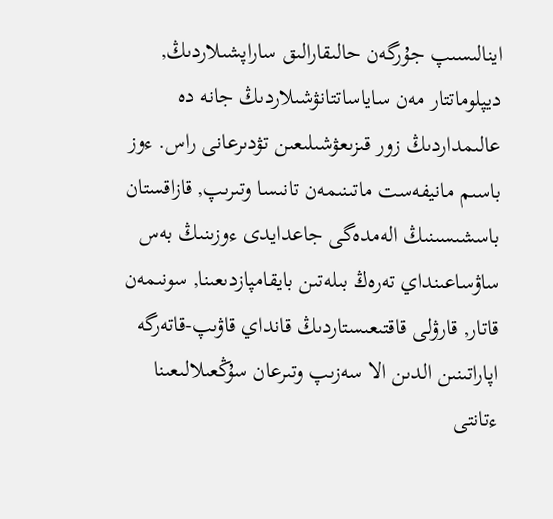اينالىسىپ جۇرگەن حالىقارالىق ساراپشىلاردىڭ, ديپلوماتتار مەن ساياساتتانۋشىلاردىڭ جانە دە عالىمداردىڭ زور قىزىعۋشىلىعىن تۋدىرعانى راس. ءوز باسىم مانيفەست ماتىنىمەن تانىسا وتىرىپ, قازاقستان باسشىسىنىڭ الەمدەگى جاعدايدى ءوزىنىڭ بەس ساۋساعىنداي تەرەڭ بىلەتىن بايقامپازدىعىنا, سونىمەن قاتار, قارۋلى قاقتىعىستاردىڭ قانداي قاۋىپ-قاتەرگە اپاراتىنىن الدىن الا سەزىپ وتىرعان سۇڭعىلالىعىنا ءتانتى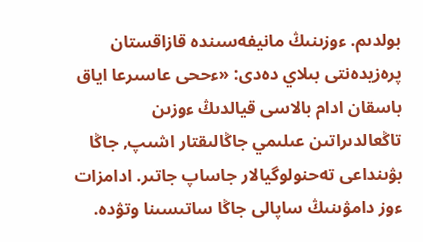بولدىم. ءوزىنىڭ مانيفەسىندە قازاقستان پرەزيدەنتى بىلاي دەدى: «ءححى عاسىرعا اياق باسقان ادام بالاسى قيالدىڭ ءوزىن تاڭعالدىراتىن عىلىمي جاڭالىقتار اشىپ, جاڭا بۋىنداعى تەحنولوگيالار جاساپ جاتىر. ادامزات ءوز دامۋىنىڭ ساپالى جاڭا ساتىسىنا وتۋدە.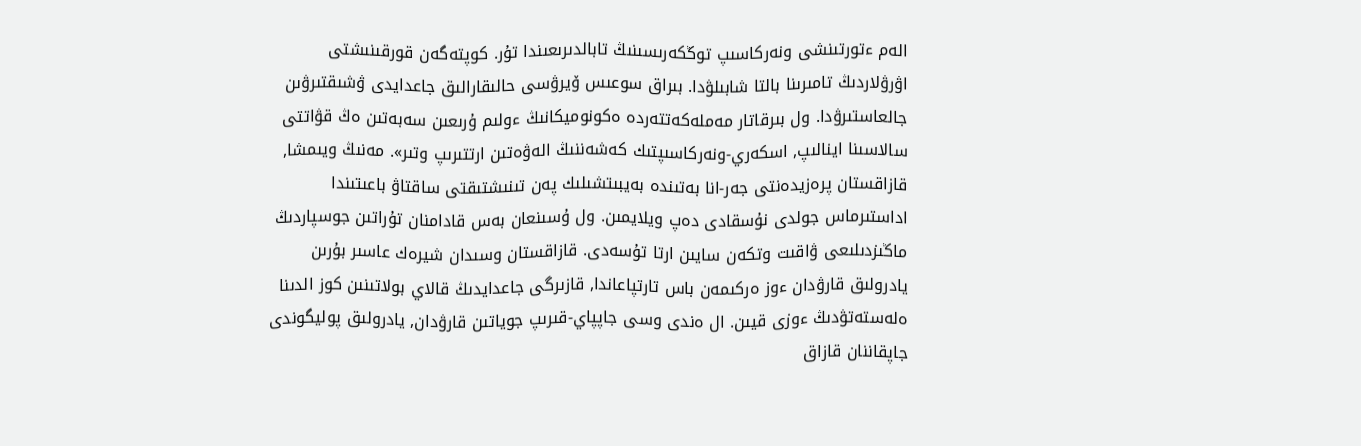الەم ءتورتىنشى ونەركاسىپ توڭكەرىسىنىڭ تابالدىرىعىندا تۇر. كوپتەگەن قورقىنىشتى اۋرۋلاردىڭ تامىرىنا بالتا شابىلۋدا. بىراق سوعىس ۆيرۋسى حالىقارالىق جاعدايدى ۋشىقتىرۋىن جالعاستىرۋدا. ول بىرقاتار مەملەكەتتەردە ەكونوميكانىڭ ءولىم ۇرىعىن سەبەتىن ەڭ قۋاتتى سالاسىنا اينالىپ, اسكەري-ونەركاسىپتىك كەشەننىڭ الەۋەتىن ارتتىرىپ وتىر». مەنىڭ ويىمشا, قازاقستان پرەزيدەنتى جەر-انا بەتىندە بەيبىتشىلىك پەن تىنىشتىقتى ساقتاۋ باعىتىندا اداستىرماس جولدى نۇسقادى دەپ ويلايمىن. ول ۇسىنعان بەس قادامنان تۇراتىن جوسپاردىڭ ماڭىزدىلىعى ۋاقىت وتكەن سايىن ارتا تۇسەدى. قازاقستان وسىدان شيرەك عاسىر بۇرىن يادرولىق قارۋدان ءوز ەركىمەن باس تارتپاعاندا, قازىرگى جاعدايدىڭ قالاي بولاتىنىن كوز الدىنا ەلەستەتۋدىڭ ءوزى قيىن. ال ەندى وسى جاپپاي-قىرىپ جوياتىن قارۋدان, يادرولىق پوليگوندى جاپقاننان قازاق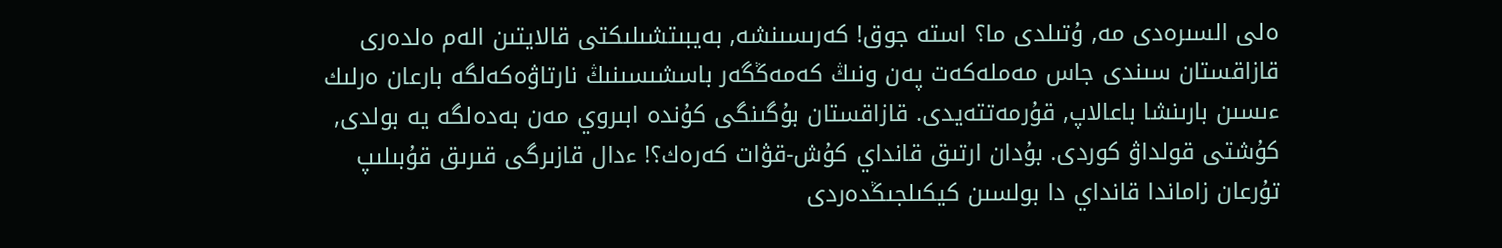ەلى السىرەدى مە, ۇتىلدى ما؟ استە جوق! كەرىسىنشە, بەيبىتشىلىكتى قالايتىن الەم ەلدەرى قازاقستان سىندى جاس مەملەكەت پەن ونىڭ كەمەڭگەر باسشىسىنىڭ نارتاۋەكەلگە بارعان ەرلىك ءىسىن بارىنشا باعالاپ, قۇرمەتتەيدى. قازاقستان بۇگىنگى كۇندە ابىروي مەن بەدەلگە يە بولدى, كۇشتى قولداۋ كوردى. بۇدان ارتىق قانداي كۇش-قۋات كەرەك؟! ءدال قازىرگى قىرىق قۇبىلىپ تۇرعان زاماندا قانداي دا بولسىن كيكىلجىڭدەردى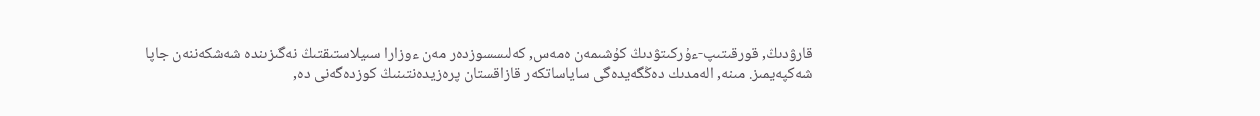قارۋدىڭ, قورقىتىپ-ءۇركىتۋدىڭ كۇشىمەن ەمەس, كەلىسسوزدەر مەن ءوزارا سىيلاستىقتىڭ نەگىزىندە شەشكەننەن جاپا شەكپەيمىز. مىنە, الەمدىك دەڭگەيدەگى ساياساتكەر قازاقستان پرەزيدەنتىنىڭ كوزدەگەنى دە,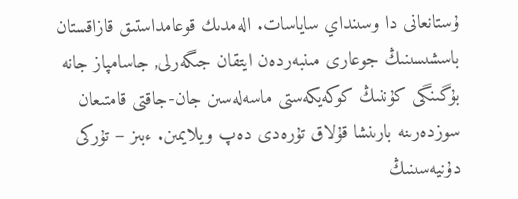ۇستانعانى دا وسىنداي ساياسات. الەمدىك قوعامداستىق قازاقستان باسشىسىنىڭ جوعارى مىنبەردەن ايتقان جىگەرلى, جاسامپاز جانە بۇگىنگى كۇننىڭ كوكەيكەستى ماسەلەسىن جان-جاقتى قامتىعان سوزدەرىنە بارىنشا قۇلاق تۇرەدى دەپ ويلايمىن. ءبىز – تۇركى دۇنيەسىنىڭ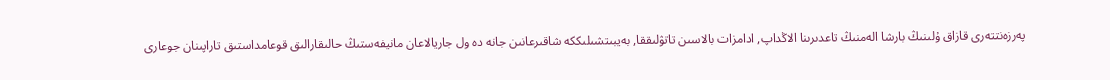پەرزەنتتەرى قازاق ۇلىنىڭ بارشا الەمنىڭ تاعدىرىنا الاڭداپ, ادامزات بالاسىن تاتۋلىققا, بەيبىتشىلىككە شاقىرعانىن جانە دە ول جاريالاعان مانيفەستىڭ حالىقارالىق قوعامداستىق تاراپىنان جوعارى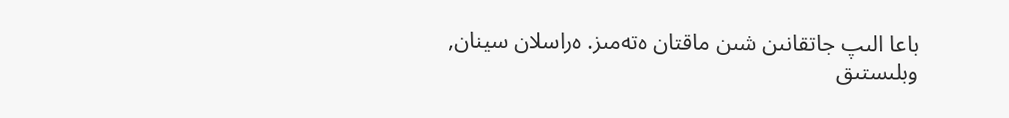باعا الىپ جاتقانىن شىن ماقتان ەتەمىز. ەراسلان سينان, وبلىستىق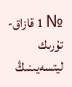№ 1 قازاق-تۇرىك ليتسەيىنىڭ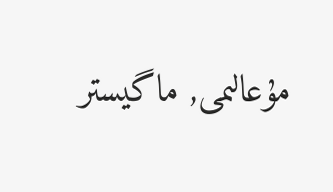مۇعالىمى, ماگيستر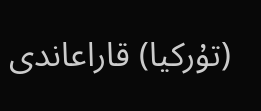(تۇركيا) قاراعاندى